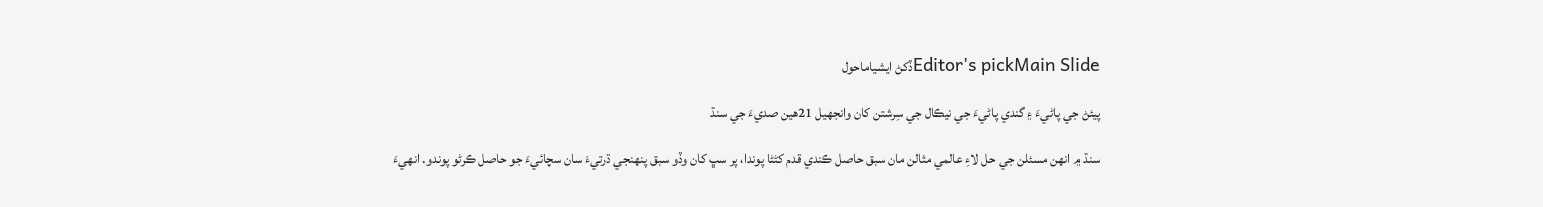Editor's pickMain Slideڏکڻ ايشياماحول

پيئڻ جي پاڻيءَ ۽ گندي پاڻيءَ جي نيڪال جي سِرشتن کان وانجھيل 21ھين صديءَ جي سنڌ

سنڌ ۾ انھن مسئلن جي حل لاءِ عالمي مثالن مان سبق حاصل ڪندي قدم کڻڻا پوندا، پر سڀ کان وڏو سبق پنھنجي ڌرتيءَ سان سچائيءَ جو حاصل ڪرڻو پوندو. انھيءَ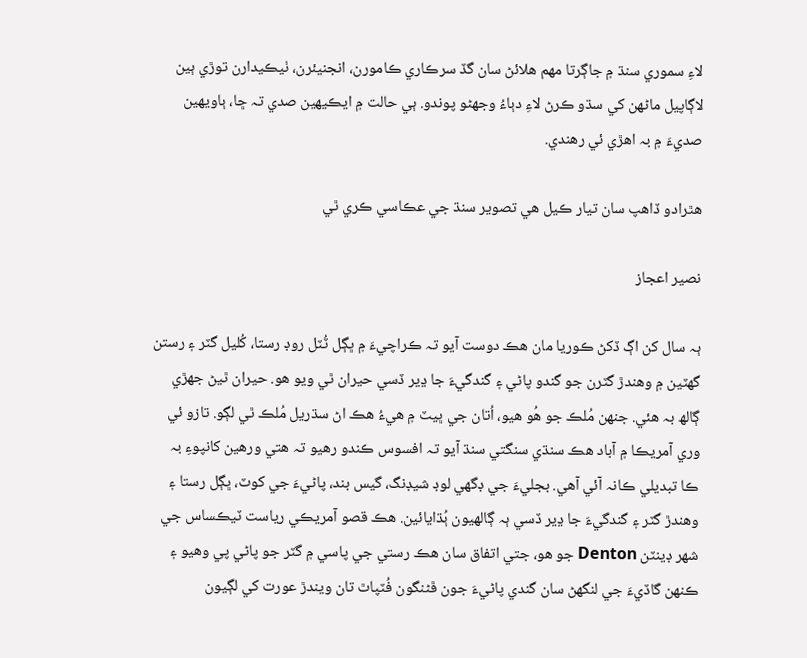لاءِ سموري سنڌ ۾ جاڳرتا مھم ھلائڻ سان گڏ سرڪاري ڪامورن، انجنيئرن، ٺيڪيدارن توڙي ٻين لاڳاپيل ماڻھن کي سڌو ڪرڻ لاءِ دٻاءُ وجھڻو پوندو. ٻي حالت ۾ ايڪيھين صدي تہ ڇا، ٻاويھين صديءَ ۾ بہ اھڙي ئي رھندي.

ھٿرادو ڏاھپ سان تيار ڪيل ھي تصوير سنڌ جي عڪاسي ڪري ٿي

نصير اعجاز

ٻہ سال کن اڳ ڏکڻ ڪوريا مان ھڪ دوست آيو تہ ڪراچيءَ ۾ ڀڳل ٽُٽل روڊ رستا، کُليل گٽر ۽ رستن گھٽين ۾ وھندڙ گٽرن جو گندو پاڻي ۽ گندگيءَ جا ڍير ڏسي حيران ٿي ويو ھو. حيران ٿيڻ جھڙي ڳالھ بہ ھئي. جنھن مُلڪ جو ھُو ھيو، اُتان جي ڀيٽ ۾ ھيءُ ھڪ اڻ سڌريل مُلڪ ٿي لڳو. تازو ئي وري آمريڪا ۾ آباد ھڪ سنڌي سنگتي سنڌ آيو تہ افسوس ڪندو رھيو تہ ھتي ورھين کانپوءِ بہ ڪا تبديلي ڪانہ آئي آھي. بجليءَ جي ڊگھي لوڊ شيڊنگ، گيس بند، پاڻيءَ جي کوٽ، ڀڳل رستا ۽ وھندڙ گٽر ۽ گندگيءَ جا ڍير ڏسي ٻہ ڳالھيون ٻُڌايائين. ھڪ قصو آمريڪي رياست ٽيڪساس جي شھر ڊينٽن Denton جو ھو، جتي اتفاق سان ھڪ رستي جي پاسي ۾ گٽر جو پاڻي پي وھيو ۽ ڪنھن گاڏيءَ جي لنگھڻ سان گندي پاڻيءَ جون ڦڻنگون فُٽپاٿ تان ويندڙ عورت کي لڳيون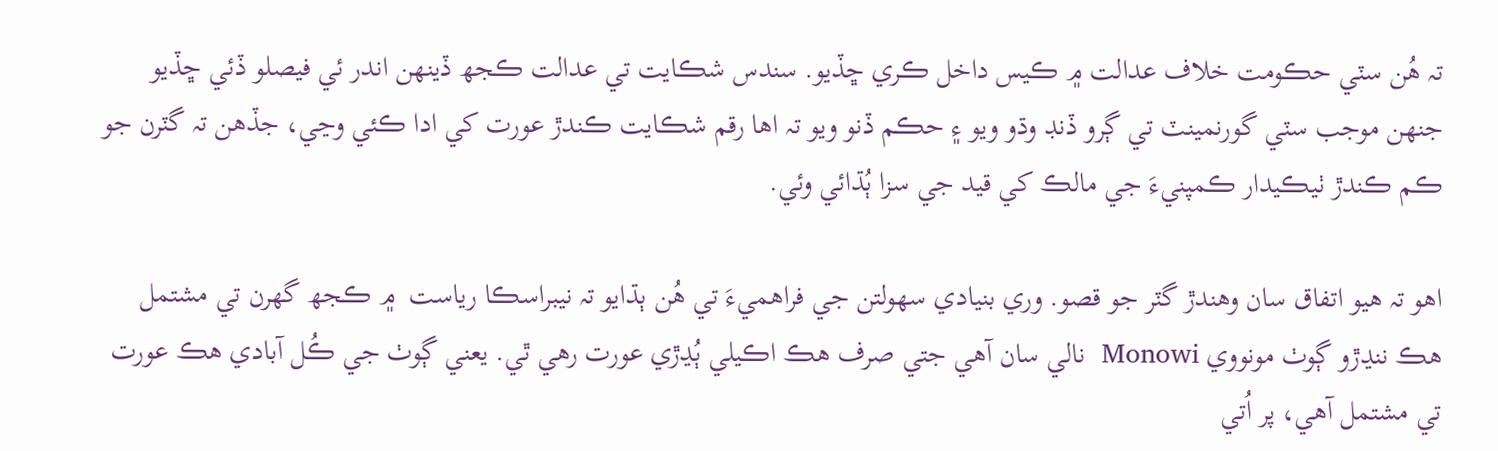تہ ھُن سٽي حڪومت خلاف عدالت ۾ ڪيس داخل ڪري ڇڏيو. سندس شڪايت تي عدالت ڪجھ ڏينھن اندر ئي فيصلو ڏئي ڇڏيو جنھن موجب سٽي گورنمينٽ تي ڳرو ڏنڊ وڌو ويو ۽ حڪم ڏنو ويو تہ اھا رقم شڪايت ڪندڙ عورت کي ادا ڪئي وڃي، جڏھن تہ گٽرن جو ڪم ڪندڙ ٺيڪيدار ڪمپنيءَ جي مالڪ کي قيد جي سزا ٻُڌائي وئي.

اھو تہ ھيو اتفاق سان وھندڙ گٽر جو قصو. وري بنيادي سھولتن جي فراھميءَ تي ھُن ٻڌايو تہ نيبراسڪا رياست  ۾ ڪجھ گھرن تي مشتمل ھڪ ننڍڙو ڳوٺ مونووي Monowi  نالي سان آھي جتي صرف ھڪ اڪيلي ٻُڍڙي عورت رھي ٿي. يعني ڳوٺ جي ڪُل آبادي ھڪ عورت تي مشتمل آھي، پر اُتي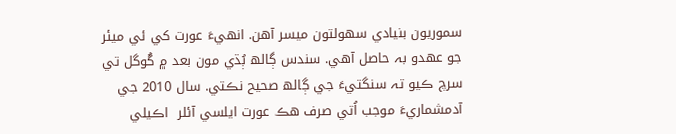سموريون بنيادي سھولتون ميسر آھن. انھيءَ عورت کي ئي ميئر جو عھدو بہ حاصل آھي. سندس ڳالھ ٻُڌي مون بعد ۾ گُوگل تي سرچ ڪيو تہ سنگتيءَ جي ڳالھ صحيح نڪتي. سال 2010 جي آدمشماريءَ موجب اُتي صرف ھڪ عورت ايلسي آئلر  اڪيلي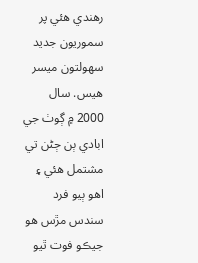رھندي ھئي پر سموريون جديد سھولتون ميسر ھيس. سال 2000 ۾ ڳوٺ جي ابادي ٻن ڄڻن تي مشتمل ھئي ۽ اھو ٻيو فرد سندس مڙس ھو جيڪو فوت ٿيو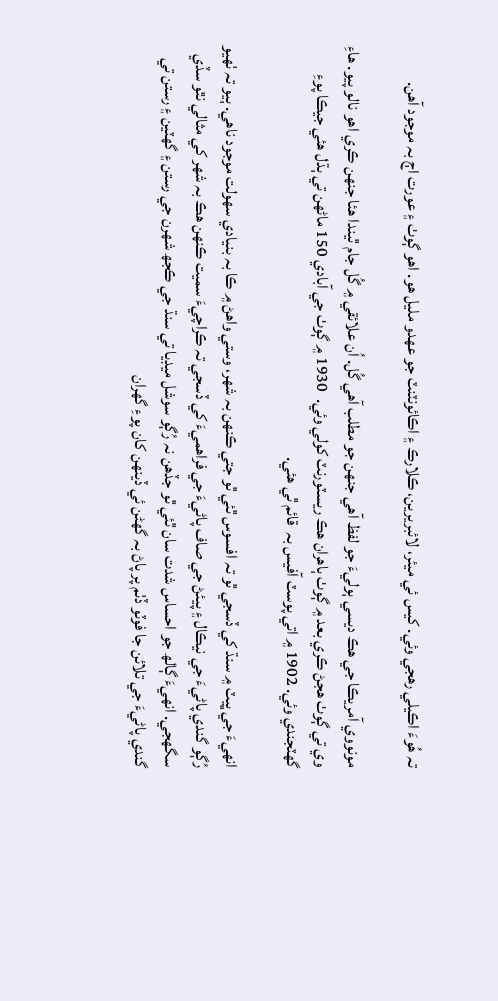تہ ھُوءَ اڪيلي رھجي وئي. کيس ئي ميئر، لائبريرين، ڪلارڪ ۽ اڪائونٽنٽ جو عھدو مليل ھو. اھو ڳوٺ ۽ عورت اڄ بہ موجود آھن.

مونووي آمريڪا جي ھڪ ديسي ٻوليءَ جو لفظ آھي جنھن جو مطلب آھي گُل. اُن علائقي ۾ گُل جام ٿيندا ھئا جنھن ڪري اھو نالو پيو. ھاءِ وي تي ڳوٺ ھجڻ ڪري بعد ۾ ڳوٺ ٻاھران ھڪ ريسٽورنٽ کولي وئي.  1930 ۾ ڳوٺ جي آبادي 150 ماڻھن تي ٻڌل ھئي جيڪا پوءِ گھٽجندي وئي. 1902 ۾ اتي پوسٽ آفيس بہ  قائم ٿي ھئي.

انھيءَ جي ڀيٽ ۾ سنڌ کي ڏسجي ٿو تہ افسوس ٿئي ٿو جتي ڪنھن بہ شھر، وستي واھڻ ۾ ڪا بہ بنيادي سھولت موجود ناھي. ٻيو تہ ٺھيو رُڳو گندي پاڻيءَ جي نيڪال ۽ پيئڻ جي صاف پاڻيءَ جي فراھميءَ کي ڏسجي تہ ڪراچيءَ سميت ڪنھن ھڪ بہ شھر کي مثالي نٿو سڏي سگھجي. انھيءَ ڳالھ جو احساس شدت سان ٿئي ٿو جڏھن نہ رُڳو سوشل ميڊيا تي سنڌ جي ڪجھ شھرن جي رستن ۽ گھٽين ۽ رستن تي گندي پاڻيءَ جي تلائن جا فوٽو ڏٺم پر پاڻ بہ گھڻن ئي ڏينھن کان پوءِ گھران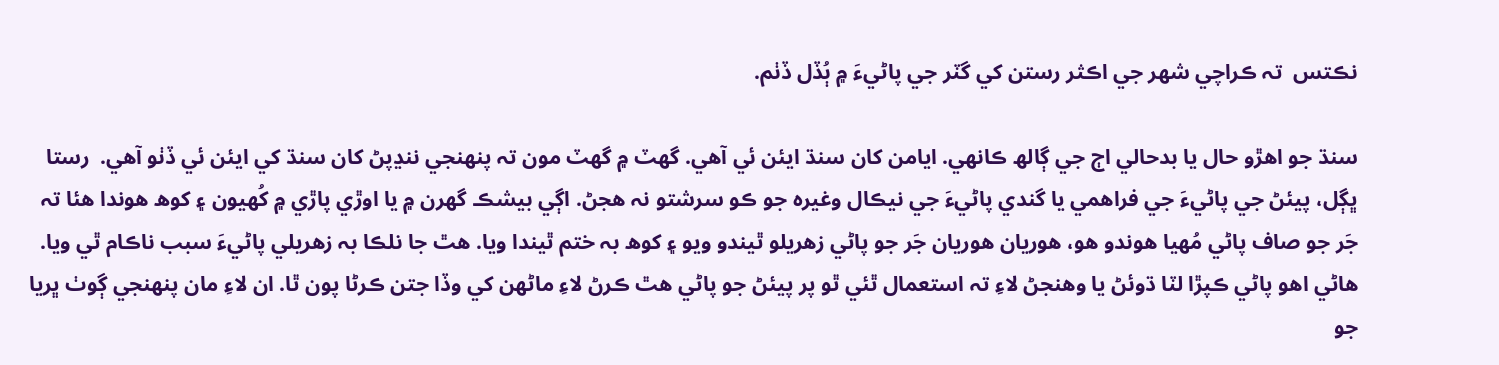نڪتس  تہ ڪراچي شھر جي اڪثر رستن کي گٽر جي پاڻيءَ ۾ ٻُڏل ڏٺم.

سنڌ جو اھڙو حال يا بدحالي اڄ جي ڳالھ ڪانھي. ايامن کان سنڌ ايئن ئي آھي. گھٽ ۾ گھٽ مون تہ پنھنجي ننڍپڻ کان سنڌ کي ايئن ئي ڏٺو آھي.  رستا ڀڳل، پيئڻ جي پاڻيءَ جي فراھمي يا گندي پاڻيءَ جي نيڪال وغيرہ جو ڪو سرشتو نہ ھجڻ. اڳي بيشڪ گھرن ۾ يا اوڙي پاڙي ۾ کُھيون ۽ کوھ ھوندا ھئا تہ جَر جو صاف پاڻي مُھيا ھوندو ھو، ھوريان ھوريان جَر جو پاڻي زھريلو ٿيندو ويو ۽ کوھ بہ ختم ٿيندا ويا. ھٿ جا نلڪا بہ زھريلي پاڻيءَ سبب ناڪام ٿي ويا. ھاڻي اھو پاڻي ڪپڙا لٽا ڌوئڻ يا وھنجڻ لاءِ تہ استعمال ٿئي ٿو پر پيئڻ جو پاڻي ھٿ ڪرڻ لاءِ ماڻھن کي وڏا جتن ڪرڻا پون ٿا. ان لاءِ مان پنھنجي ڳوٺ ڀريا جو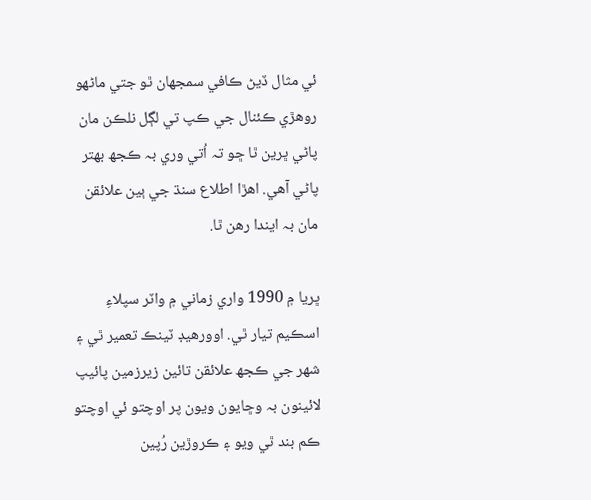ئي مثال ڏيڻ ڪافي سمجھان ٿو جتي ماڻھو روھڙي ڪئنال جي ڪپ تي لڳل نلڪن مان پاڻي ڀرين ٿا ڇو تہ اُتي وري بہ ڪجھ بھتر پاڻي آھي. اھڙا اطلاع سنڌ جي ٻين علائقن مان بہ ايندا رھن ٿا.

ڀريا ۾ 1990 واري زماني ۾ واٽر سپلاءِ اسڪيم تيار ٿي. اوورھيڊ ٽينڪ تعمير ٿي ۽ شھر جي ڪجھ علائقن تائين زيرزمين پائيپ لائينون بہ وڇايون ويون پر اوچتو ئي اوچتو ڪم بند ٿي ويو ۽ ڪروڙين رُپين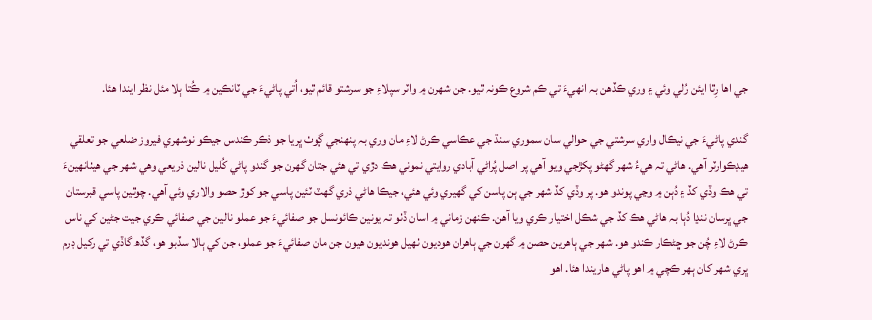جي اھا رِٿا ايئن رُلي وئي ۽ وري ڪڏھن بہ انھيءَ تي ڪم شروع ڪونہ ٿيو. جن شھرن ۾ واٽر سپلاءِ جو سرشتو قائم ٿيو، اُتي پاڻيءَ جي ٽانڪين ۾ ڪُتا ٻلا مئل نظر ايندا ھئا.

گندي پاڻيءَ جي نيڪال واري سرشتي جي حوالي سان سموري سنڌ جي عڪاسي ڪرڻ لاءِ مان وري بہ پنھنجي ڳوٺ ڀريا جو ذڪر ڪندس جيڪو نوشھري فيروز ضلعي جو تعلقي ھيڊڪوارٽر آھي. ھاڻي تہ ھيءُ شھر گھڻو پکڙجي ويو آھي پر اصل پُراڻي آبادي روايتي نموني ھڪ دڙي تي ھئي جتان گھرن جو گندو پاڻي کُليل نالين ذريعي وھي شھر جي ھيٺانھينءَ تي ھڪ وڏي کڏ ۽ دُٻن ۾ وڃي پوندو ھو. پر وڏي کڏ شھر جي ٻن پاسن کي گھيري وئي ھئي، جيڪا ھاڻي ذري گھٽ ٽئين پاسي جو کوڙ حصو والاري وئي آھي. چوٿين پاسي قبرستان جي ڀرسان ننڍا دُٻا بہ ھاڻي ھڪ کڏ جي شڪل اختيار ڪري ويا آھن. ڪنھن زماني ۾ اسان ڏٺو تہ يونين ڪائونسل جو صفائيءَ جو عملو نالين جي صفائي ڪري جيت جڻين کي ناس ڪرڻ لاءِ چُن جو ڇڻڪار ڪندو ھو. شھر جي ٻاھرين حصن ۾ گھرن جي ٻاھران ھوديون ٺھيل ھونديون ھيون جن مان صفائيءَ جو عملو، جن کي ٻالا سڏبو ھو، گڏھ گاڏي تي رکيل ڊرم ڀري شھر کان ٻھر ڪچي ۾ اھو پاڻي ھاريندا ھئا. اھو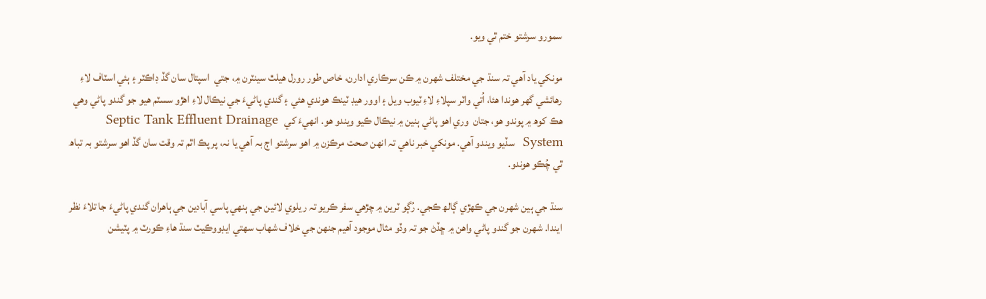سمورو سرشتو ختم ٿي ويو.

مونکي ياد آھي تہ سنڌ جي مختلف شھرن ۾ ڪن سرڪاري ادارن، خاص طور رورل ھيلٿ سينٽرن ۾، جتي  اسپتال سان گڏ ڊاڪٽر ۽ ٻئي اسٽاف لاءِ رھائشي گھر ھوندا ھئا، اُتي واٽر سپلاءِ لاءِ ٽيوب ويل ۽ اوور ھيڊ ٽينڪ ھوندي ھئي ۽ گندي پاڻيءَ جي نيڪال لاءِ اھڙو سسٽم ھيو جو گندو پاڻي وھي ھڪ کوھ ۾ پوندو ھو، جتان  وري اھو پاڻي ٻنين ۾ نيڪال ڪيو ويندو ھو. انھيءَ کي   Septic Tank Effluent Drainage System  سڏيو ويندو آھي. مونکي خبر ناھي تہ انھن صحت مرڪزن ۾ اھو سرشتو اڄ بہ آھي يا نہ، پر پڪ اٿم تہ وقت سان گڏ اھو سرشتو بہ تباھ ٿي چُڪو ھوندو.

سنڌ جي ٻين شھرن جي ڪھڙي ڳالھ ڪجي. رُڳو ٽرين ۾ چڙھي سفر ڪريو تہ ريلوي لائين جي ٻنھي پاسي آبادين جي ٻاھران گندي پاڻيءَ جا تلاءَ نظر ايندا. شھرن جو گندو پاڻي واھن ۾ ڇڏڻ جو تہ وڏو مثال موجود آھيم جنھن جي خلاف شھاب سھتي ايڊووڪيٽ سنڌ ھاءِ ڪورٽ ۾ پٽيشن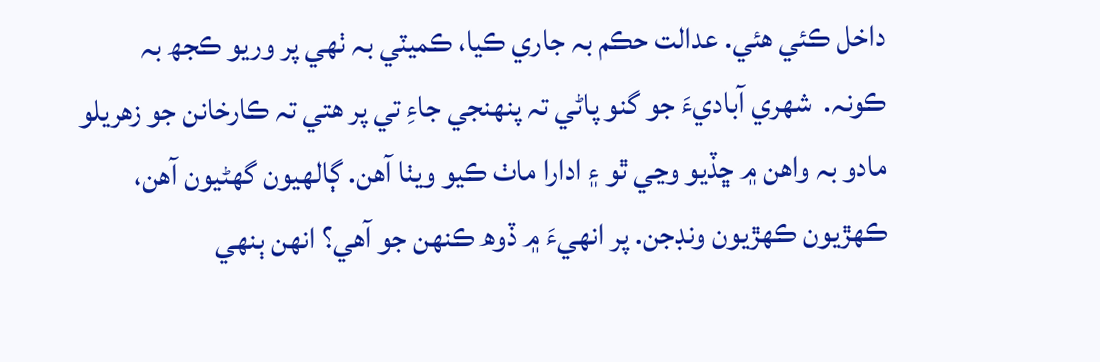داخل ڪئي ھئي. عدالت حڪم بہ جاري ڪيا، ڪميٽي بہ ٺھي پر وريو ڪجھ بہ ڪونہ.  شھري آباديءَ جو گنو پاڻي تہ پنھنجي جاءِ تي پر ھتي تہ ڪارخانن جو زھريلو مادو بہ واھن ۾ ڇڏيو وڃي ٿو ۽ ادارا ماٺ ڪيو ويٺا آھن. ڳالھيون گھڻيون آھن، ڪھڙيون ڪھڙيون ونڊجن. پر انھيءَ ۾ ڏوھ ڪنھن جو آھي؟ انھن ٻنھي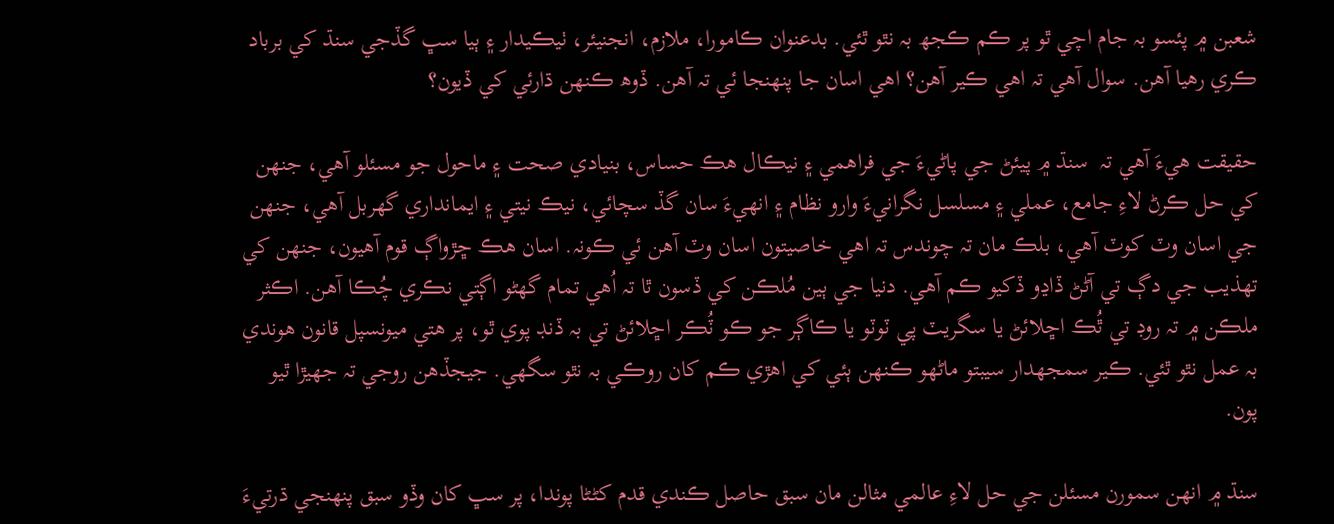شعبن ۾ پئسو بہ جام اچي ٿو پر ڪم ڪجھ بہ نٿو ٿئي. بدعنوان ڪامورا، ملازم، انجنيئر، ٺيڪيدار ۽ ٻيا سڀ گڏجي سنڌ کي برباد ڪري رھيا آھن. سوال آھي تہ اھي ڪير آھن؟ اھي اسان جا پنھنجا ئي تہ آھن. ڏوھ ڪنھن ڌارئي کي ڏيون؟

حقيقت ھيءَ آھي تہ  سنڌ ۾ پيئڻ جي پاڻيءَ جي فراھمي ۽ نيڪال هڪ حساس، بنيادي صحت ۽ ماحول جو مسئلو آهي، جنهن کي حل ڪرڻ لاءِ جامع، عملي ۽ مسلسل نگرانيءَ وارو نظام ۽ انھيءَ سان گڏ سچائي، نيڪ نيتي ۽ ايمانداري گهربل آهي، جنھن جي اسان وٽ کوٽ آھي، بلڪ مان تہ چوندس تہ اھي خاصيتون اسان وٽ آھن ئي ڪونہ. اسان ھڪ ڇڙواڳ قوم آھيون، جنھن کي تھذيب جي دڳ تي آڻڻ ڏاڍو ڏکيو ڪم آھي. دنيا جي ٻين مُلڪن کي ڏسون ٿا تہ اُھي تمام گھڻو اڳتي نڪري چُڪا آھن. اڪثر ملڪن ۾ تہ روڊ تي ٿُڪ اڇلائڻ يا سگريٽ پي ٽوٽو يا ڪاڳر جو ڪو ٽُڪر اڇلائڻ تي بہ ڏنڊ پوي ٿو، پر ھتي ميونسپل قانون ھوندي بہ عمل نٿو ٿئي. ڪير سمجھدار سيبتو ماڻھو ڪنھن ٻئي کي اھڙي ڪم کان روڪي بہ نٿو سگھي. جيجڏھن روجي تہ جھيڙا ٿيو پون.

سنڌ ۾ انھن سمورن مسئلن جي حل لاءِ عالمي مثالن مان سبق حاصل ڪندي قدم کڻڻا پوندا، پر سڀ کان وڏو سبق پنھنجي ڌرتيءَ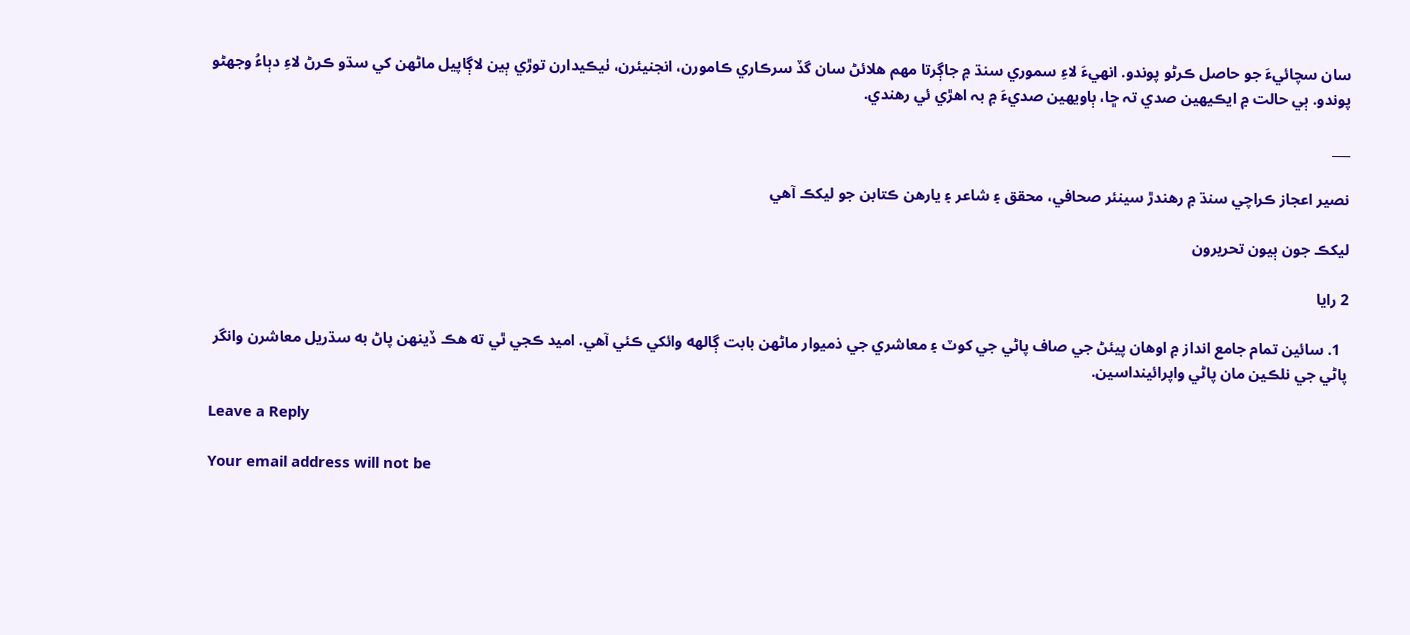سان سچائيءَ جو حاصل ڪرڻو پوندو. انھيءَ لاءِ سموري سنڌ ۾ جاڳرتا مھم ھلائڻ سان گڏ سرڪاري ڪامورن، انجنيئرن، ٺيڪيدارن توڙي ٻين لاڳاپيل ماڻھن کي سڌو ڪرڻ لاءِ دٻاءُ وجھڻو پوندو. ٻي حالت ۾ ايڪيھين صدي تہ ڇا، ٻاويھين صديءَ ۾ بہ اھڙي ئي رھندي.

___

نصير اعجاز ڪراچي سنڌ ۾ رھندڙ سينئر صحافي، محقق ۽ شاعر ۽ يارھن ڪتابن جو ليکڪ آھي

ليکڪ جون ٻيون تحريرون

2 رايا

  1. سائين تمام جامع انداز ۾ اوهان پيئڻ جي صاف پاڻي جي کوٽ ۽ معاشري جي ذميوار ماڻهن بابت ڳالهه وائکي ڪئي آهي. اميد ڪجي ٿي ته هڪ ڏينهن پاڻ به سڌريل معاشرن وانگر پاڻي جي نلڪين مان پاڻي واپرائينداسين.

Leave a Reply

Your email address will not be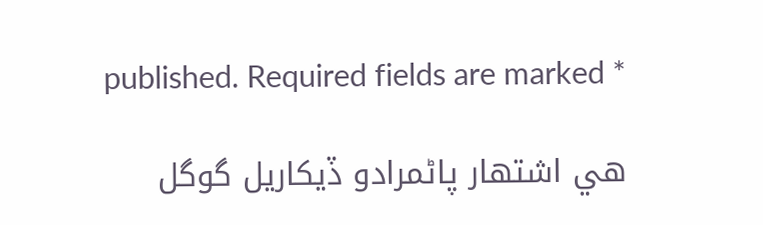published. Required fields are marked *

هي اشتهار پاڻمرادو ڏيکاريل گوگل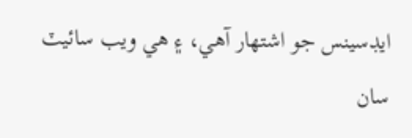ايڊسينس جو اشتهار آهي، ۽ هي ويب سائيٽ سان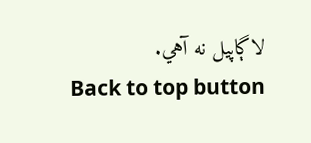لاڳاپيل نه آهي.
Back to top button